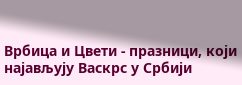Врбица и Цвети - празници, који најављују Васкрс у Србији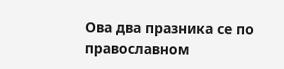Ова два празника се по православном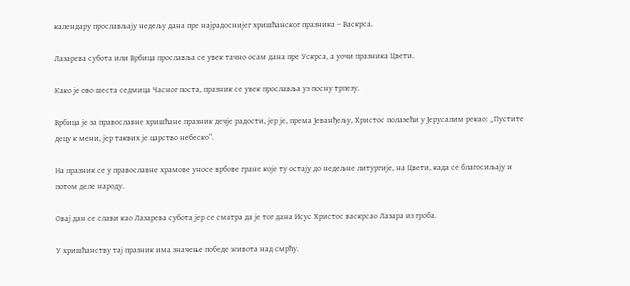календару прослављају недељу дана пре најрадоснијег хришћанског празника – Васкрса.

Лазарева субота или Врбица прославља се увек тачно осам дана пре Ускрса, а уочи празника Цвети.

Како је ово шеста седмица Часног поста, празник се увек прославља уз посну трпезу.

Врбица је за православне хришћане празник дечје радости, јер је, према Јеванђељу, Христос полазећи у Јерусалим рекао: „Пустите децу к мени, јер таквих је царство небеско“.

На празник се у православне храмове уносе врбове гране које ту остају до недељне литургије, на Цвети, када се благосиљају и потом деле народу.

Овај дан се слави као Лазарева субота јер се сматра да је тог дана Исус Христос васкрсао Лазара из гроба.

У хришћанству тај празник има значење победе живота над смрћу.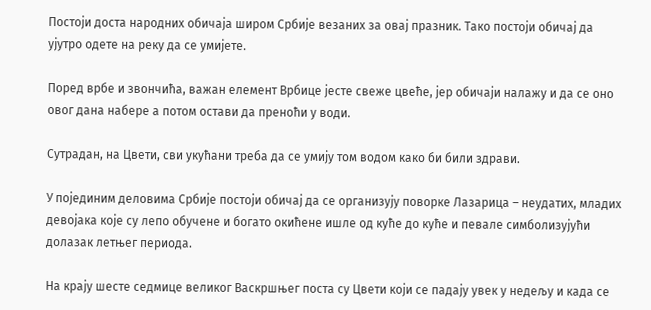Постоји доста народних обичаја широм Србије везаних за овај празник. Тако постоји обичај да ујутро одете на реку да се умијете.

Поред врбе и звончића, важан елемент Врбице јесте свеже цвеће, јер обичаји налажу и да се оно овог дана набере а потом остави да преноћи у води.

Сутрадан, на Цвети, сви укућани треба да се умију том водом како би били здрави.

У појединим деловима Србије постоји обичај да се организују поворке Лазарица – неудатих, младих девојака које су лепо обучене и богато окићене ишле од куће до куће и певале симболизујући долазак летњег периода.

На крају шесте седмице великог Васкршњег поста су Цвети који се падају увек у недељу и када се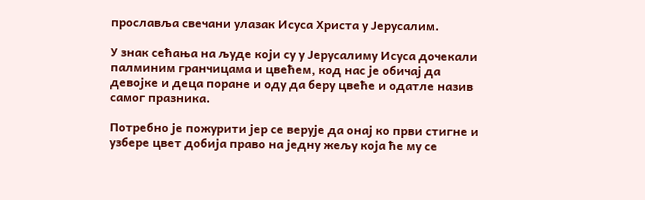прославља свечани улазак Исуса Христа у Јерусалим.

У знак сећања на људе који су у Јерусалиму Исуса дочекали палминим гранчицама и цвећем, код нас је обичај да девојке и деца поране и оду да беру цвеће и одатле назив самог празника.

Потребно је пожурити јер се верује да онај ко први стигне и узбере цвет добија право на једну жељу која ће му се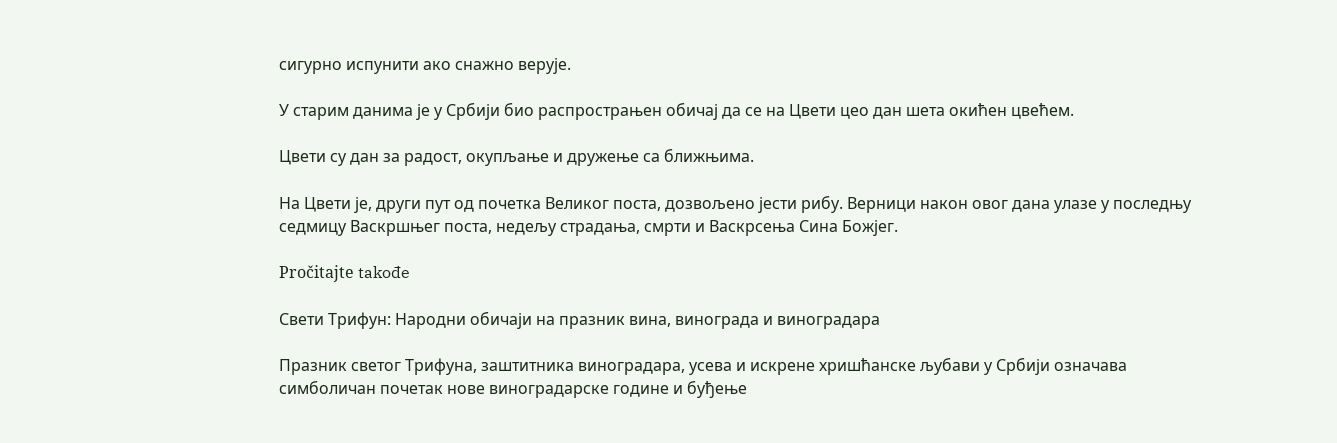сигурно испунити ако снажно верује.

У старим данима је у Србији био распрострањен обичај да се на Цвети цео дан шета окићен цвећем.

Цвети су дан за радост, окупљање и дружење са ближњима.

На Цвети је, други пут од почетка Великог поста, дозвољено јести рибу. Верници након овог дана улазе у последњу седмицу Васкршњег поста, недељу страдања, смрти и Васкрсења Сина Божјег.

Pročitajte takođe

Свети Трифун: Народни обичаји на празник вина, винограда и виноградара

Празник светог Трифуна, заштитника виноградара, усева и искрене хришћанске љубави у Србији означава симболичан почетак нове виноградарске године и буђење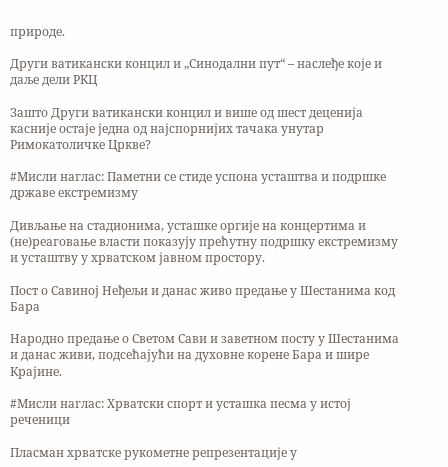природе.

Други ватикански концил и „Синодални пут“ – наслеђе које и даље дели РКЦ

Зашто Други ватикански концил и више од шест деценија касније остаје једна од најспорнијих тачака унутар Римокатоличке Цркве?

#Мисли наглас: Паметни се стиде успона усташтва и подршке државе екстремизму

Дивљање на стадионима, усташке оргије на концертима и (не)реаговање власти показују прећутну подршку екстремизму и усташтву у хрватском јавном простору.

Пост о Савиној Неђељи и данас живо предање у Шестанима код Бара

Народно предање о Светом Сави и заветном посту у Шестанима и данас живи, подсећајући на духовне корене Бара и шире Крајине.

#Мисли наглас: Хрватски спорт и усташка песма у истој реченици

Пласман хрватске рукометне репрезентације у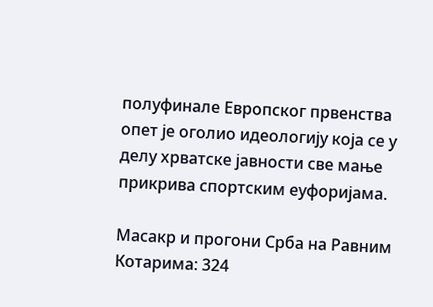полуфинале Европског првенства опет је оголио идеологију која се у делу хрватске јавности све мање прикрива спортским еуфоријама.

Масакр и прогони Срба на Равним Котарима: 324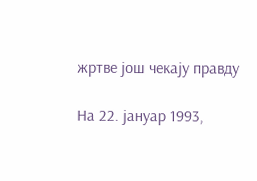жртве још чекају правду

На 22. јануар 1993,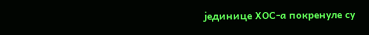јединице ХОС-а покренуле су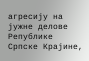агресију на јужне делове Републике Српске Крајине,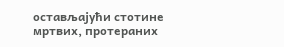остављајући стотине мртвих, протераних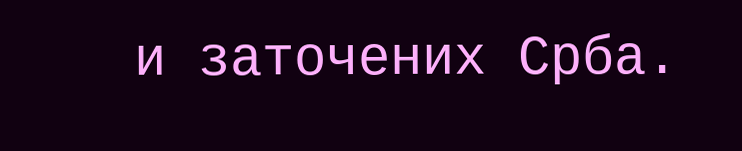и заточених Срба.